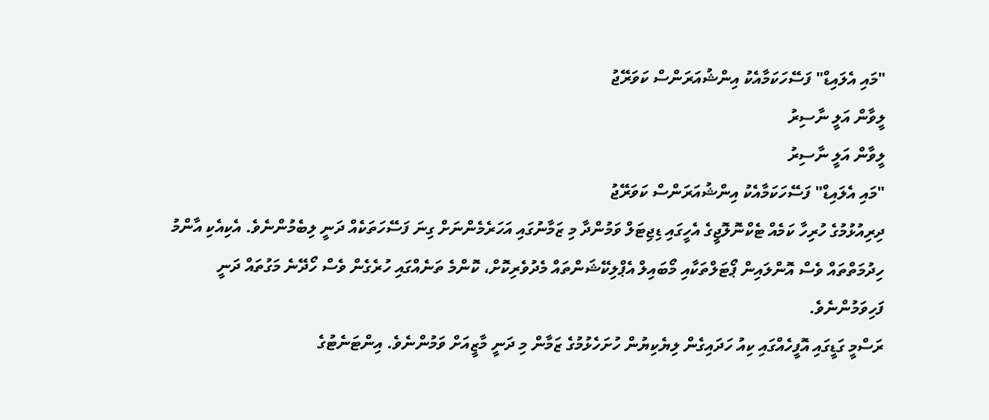"މައި އެލައިޑް" ފަސޭހަކަމާއެކު އިންޝުއަރަންސް ކަވަރޭޖު
ލީވާން އަލީ ނާސިރު
ލީވާން އަލީ ނާސިރު
"މައި އެލައިޑް" ފަސޭހަކަމާއެކު އިންޝުއަރަންސް ކަވަރޭޖު
ދިރިއުޅުމުގެ ހުރިހާ ކަމެއް ޓެކްނޮލޮޖީގެ އެހީގައި ޑިޖިޓަލް ވަމުންދާ މި ޒަމާނުގައި އަހަރެމެންނަށް ގިނަ ފަސޭހަތަކެއް ދަނީ ލިބެމުންނެވެ. އެކިއެކި އާންމު ހިދުމަތްތައް ވެސް އޮންލައިން ޕޯޓަލްތަކާއި މޯބައިލް އެޕްލިކޭޝަންތައް މެދުވެރިކޮށް، ކޮންމެ ތަނެއްގައި ހުރެގެން ވެސް ހޯދޭނެ މަގުތައް ދަނީ ފަހިވަމުންނެވެ.
ރަސްމީ ގަޑީގައި އޮފީހެއްގައި ކިއު ހަދައިގެން ލިޔެކިޔުން ހުށަހެޅުމުގެ ޒަމާން މި ދަނީ މާޒީއަށް ވަމުންނެވެ. އިންޓަނެޓުގެ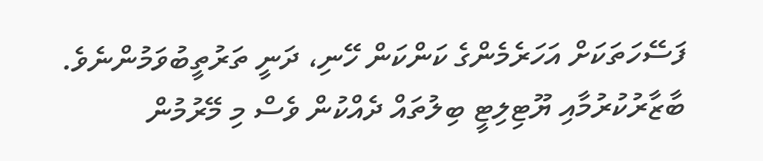ފަސޭހަތަކަށް އަހަރެމެންގެ ކަންކަން ހޭނި، ދަނީ ތަރުތީބުވަމުންނެވެ. ބާޒާރުކުރުމާއި ޔޫޓިލިޓީ ބިލުތައް ދެއްކުން ވެސް މި މޭރުމުން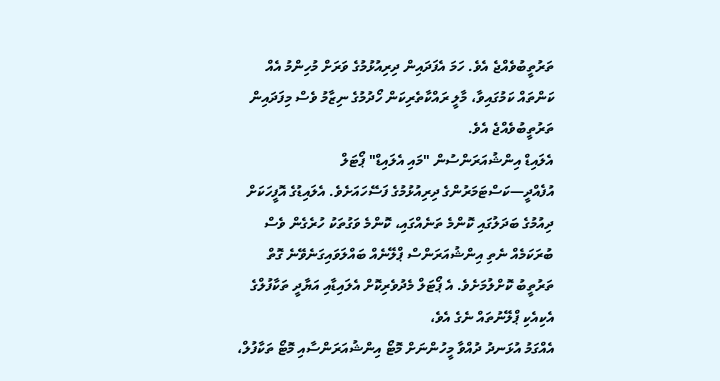ތަރުތީބުވެއްޖެ އެވެ. ހަމަ އެފަދައިން ދިރިއުޅުމުގެ ވަރަށް މުހިންމު އެއް ކަންތައް ކަމުގައިވާ، މާލީ ރައްކާތެރިކަން ހޯދުމުގެ ނިޒާމު ވެސް މިފަދައިން ތަރުތީބުވެއްޖެ އެވެ.
އެލައިޑް އިންޝުއަރަންސުން "މައި އެލައިޑް" ޕޯޓަލް އުފެއްދީ—ކަސްޓަމަރުންގެ ދިރިއުޅުމުގެ ފަސޭހައަށެވެ. އެލައިޑުގެ އޮފީހަކަށް ދިއުމުގެ ބަދަލުގައި ކޮންމެ ތަނެއްގައި، ކޮންމެ ވަގުތަކު ހުރެގެން ވެސް ބުރަކަމެއް ނެތި އިންޝުއަރަންސް ޕްލޭނެއް ބައްލަވައިގަނެވޭނެ ގޮތް ތަރުތީބު ކޮށްލުމަށެވެ. އެ ޕޯޓަލް މެދުވެރިކޮށް އެލައިޑާއި އަޔާދީ ތަކާފުލްގެ އެކިއެކި ޕްލޭނުތައް ނެގެ އެވެ،
އެއްގަމު އުޅަނދު ދުއްވާ މީހުންނަށް މޮޓޯ އިންޝުއަރަންސާއި މޮޓޯ ތަކާފުލް،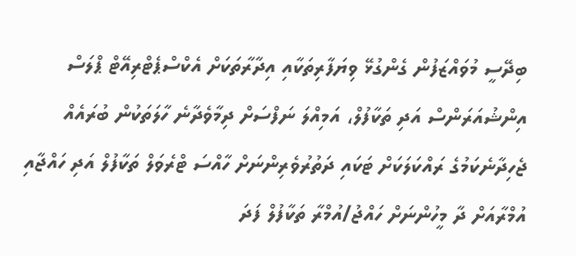ބިދޭސީ މުވައްޒަފުން ގެންގުޅޭ ވިޔަފާރިތަކާއި އިދާރާތަކަށް އެކްސްޕެޓްރިއޭޓް ޕްލަސް އިންޝުއަރަންސް އަދި ތަކާފުލް، އަމިއްލަ ނަފްސަށް ދިމާވެދާނެ ހާލަތަކުން ބުރައެއް ޖެހިދާނެކަމުގެ ރައްކަލަކަށް ޓަކައި ދަތުރުވެރިންނަށް ހާއްސަ ޓްރެވަލް ތަކާފުލް އަދި ހައްޖާއި އުމްރާއަށް ދާ މީހުންނަށް ހައްޖު/އުމްރާ ތަކާފުލް ފަދަ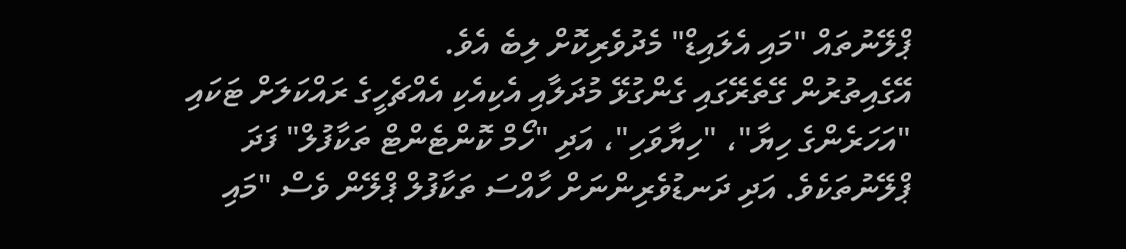ޕްލޭނުތައް "މައި އެލައިޑް" މެދުވެރިކޮށް ލިބެ އެވެ.
އޭގެއިތުރުން ގޭތެރޭގައި ގެންގުޅޭ މުދަލާއި އެކިއެކި އެއްޗެހީގެ ރައްކަލަށް ޓަކައި "އަހަރެންގެ ހިޔާ"، "ހިޔާވަހި"، އަދި "ހޯމް ކޮންޓެންޓް ތަކާފުލް" ފަދަ ޕްލޭނުތަކެވެ. އަދި ދަނޑުވެރިންނަށް ހާއްސަ ތަކާފުލް ޕްލޭން ވެސް "މައި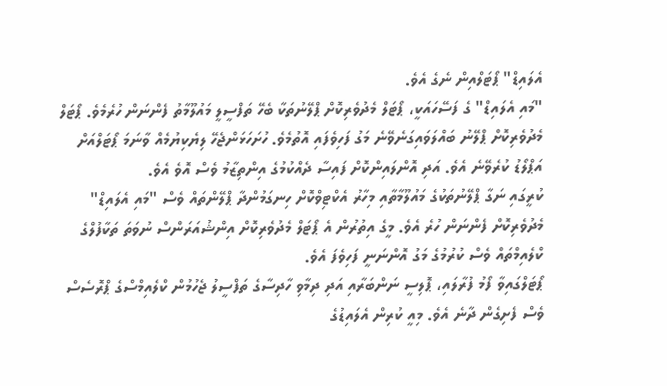އެލައިޑް" ޕޯޓަލްއިން ނެގެ އެވެ.
"މައި އެލައިޑް" ގެ ފަސޭހައަކީ، ޕޯޓަލް މެދުވެރިކޮށް ޕްލޭނުތަކާ ބެހޭ ތަފްސީލީ މައުލޫމާތު ފެންނަން ހުރެމެވެ. ޕޯޓަލް މެދުވެރިކޮށް ޕްލޭނު ބައްލަވައިގަނެވޭނެ މަގު ފަހިވެފައި އޮތުމެވެ. ހުށަހަޅަންޖެހޭ ލިޔެކިޔުމެއް ވާނަމަ ޕޯޓަލްއަށް އަޕްލޯޑު ކުރެވޭނެ އެވެ. އަދި އޮންލައިންކޮށް ފައިސާ ދެއްކުމުގެ އިންތިޒާމު ވެސް އޮވެ އެވެ.
ކުރީގައި ނަގާ ޕްލޭނުތަކުގެ މައުލޫމާތާއި މިހާރު އެކްޓިވްކޮށް ހިނގަމުންދާ ޕްލޭންތައް ވެސް "މައި އެލައިޑް" މެދުވެރިކޮށް ފެންނަން ހުރެ އެވެ. މީގެ އިތުރުން އެ ޕޯޓަލް މެދުވެރިކޮށް އިންޝުއަރަންސް ނުވަތަ ތަކާފުލްގެ ކްލެއިމްތައް ވެސް ކުރުމުގެ މަގު އޮންނަނީ ފަހިވެފަ އެވެ.
ޕޯޓަލްގައިވާ ފޯމު ފުރާލައި، ޕޮލިސީ ނަންބަރާއި އަދި ދިމާވި ހާދިސާގެ ތަފްސީލު ޖެހުމުން ކްލެއިމްސްގެ ޕްރޮސެސް ވެސް ފެށިގެން ދާނެ އެވެ. މިއީ ކުރިން އެލައިޑުގެ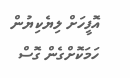އޮފީހަށް ލިޔެކިޔުން ހަމަކޮށްގެން ގޮސް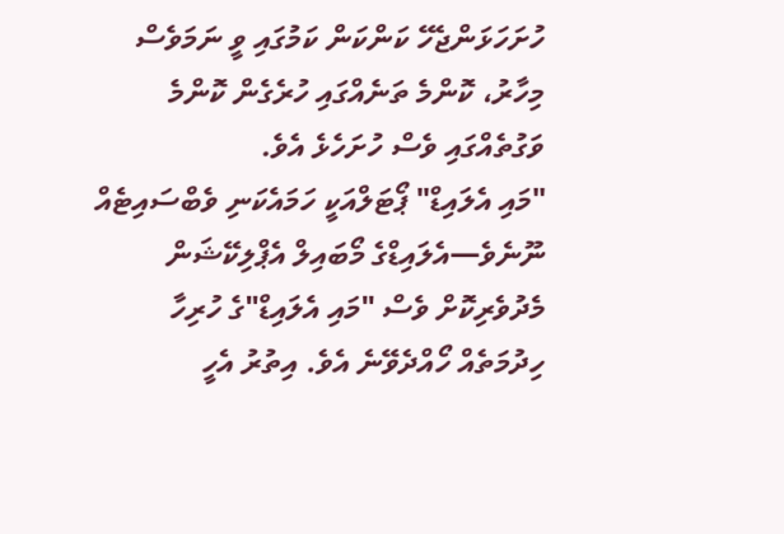ހުށަހަޅަންޖެހޭ ކަންކަން ކަމުގައި ވީ ނަމަވެސް މިހާރު، ކޮންމެ ތަނެއްގައި ހުރެގެން ކޮންމެ ވަގުތެއްގައި ވެސް ހުށަހެޅެ އެވެ.
"މައި އެލައިޑް" ޕޯޓަލްއަކީ ހަމައެކަނި ވެބްސައިޓެއް ނޫނެވެ—އެލައިޑްގެ މޯބައިލް އެޕްލިކޭޝަން މެދުވެރިކޮށް ވެސް "މައި އެލައިޑް"ގެ ހުރިހާ ހިދުމަތެއް ހޯއްދެވޭނެ އެވެ. އިތުރު އެހީ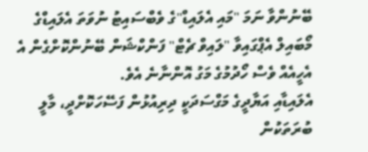ބޭނުންވާ ނަމަ "މައި އެލައިޑް"ގެ ވެބްސައިޓު ނުވަތަ އެލައިޑްގެ މޯބައިލް އެޕްގައިވާ "ލައިވް ޗެޓް" ފަންކްޝަން ބޭނުންކޮށްގެން އެ އެހީއެއް ވެސް ހޯދުމުގެ މަގު އޮންނާނެ އެވެ.
އެލައިޑާއި އަޔާދީގެ މަގްސަދަކީ ދިރިއުޅުން ފަސޭހަކޮށްދީ، މާލީ ބުރަތަކުން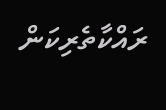ރައްކާތެރިކަން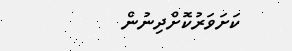ކަށަވަރުކޮށްދިނުން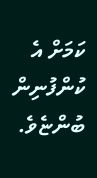ކަމަށް އެ ކުންފުނިން ބުންޏެވެ.